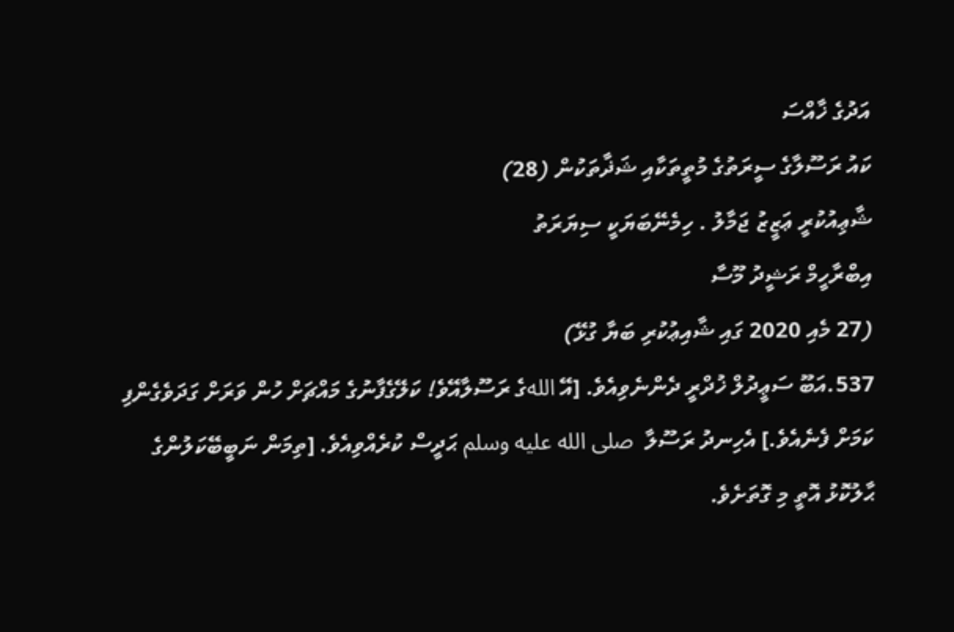އަދުގެ ޚާއްސަ
ކައު ރަސޫލާގެ ސީރަތުގެ މުތީތަކާއި ޝަޛާތަކުން (28)
ޝާޢިއުކުރީ ޢަޒީޒު ޖަމާލު . ހިމެނޭބަޔަކީ ސިޔަރަތު
އިބްރާހީމް ރަޝީދު މޫސާ
(27 މެއި 2020 ގައި ޝާއިޢުކުރި ބަޔާ ގުޅޭ)
537.އަބޫ ސަޢީދުލް ޚުދްރީ ދެންނެވިއެވެ. [އޭ اللهގެ ރަސޫލާއޭވެ! ކަލޭގެފާނުގެ މައްޗަށް ހުން ވަރަށް ގަދަވެގެންފި ކަމަށް ފެނެއެވެ.] އެހިނދު ރަސޫލާ  صلى الله عليه وسلم ޙަދީސް ކުރެއްވިއެވެ. [ތިމަން ނަބީބޭކަލުންގެ ޙާލުކޮޅު އޮތީ މި ގޮތަށެވެ.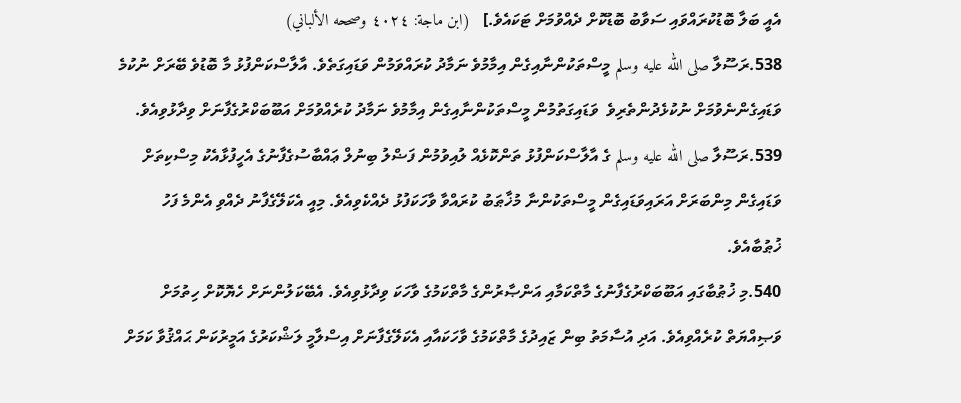އެއީ ބަލާ ބޮޑުކުރައްވައި ސަވާބު ބޮޑުކޮށް ދެއްވުމަށް ޓަކައެވެ.]   (ابن ماجة: ٤٠٢٤ وصححه الألباني)
538.ރަސޫލާ صلى الله عليه وسلم މީސްތަކުންނާއިގެން އިމާމުވެ ނަމާދު ކުރައްވަމުން ވަޑައިގަތެވެ. އާލާސްކަންފުޅު މާ ބޮޑުވެ ބޭރަށް ނުކުމެ ވަޑައިގެންނެވުމަށް ނުކުޅެދުންތެރިވެ  ވަޑައިގަތުމުން މީސްތަކުންނާއިގެން އިމާމުވެ ނަމާދު ކުރެއްވުމަށް އަބޫބަކްރުގެފާނަށް ވިދާޅުވިއެވެ.
539.ރަސޫލާ صلى الله عليه وسلم ގެ އާލާސްކަންފުޅު ތަންކޮޅެއް ލުއިވުމުން ފަޟްލު ބިނުލް ޢައްބާސުގެފާނުގެ އެހީފުޅާއެކު މިސްކިތަށް ވަޑައިގެން މިންބަރަށް އަރައިވަޑައިގެން މީސްތަކުންނާ މުޚާޠަބު ކުރައްވާ ވާހަކަފުޅު ދެއްކެވިއެވެ. މިއީ އެކަލޭގެފާނު ދެއްވި އެންމެ ފަހު ޚުޠުބާއެވެ.
540.މި ޚުޠުބާގައި އަބޫބަކްރުގެފާނުގެ މާތްކަމާއި އަންޞާރުންގެ މާތްކަމުގެ ވާހަކަ ވިދާޅުވިއެވެ. އެބޭކަލުންނަށް ހެޔޮކޮށް ހިތުމަށް ވަޞިއްޔަތް ކުރެއްވިއެވެ. އަދި އުސާމަތު ބިން ޒައިދުގެ މާތްކަމުގެ ވާހަކައާއި އެކަލޭގެފާނަށް އިސްލާމީ ލަޝްކަރުގެ އަމީރުކަން ޙައްޤުވާ ކަމަށް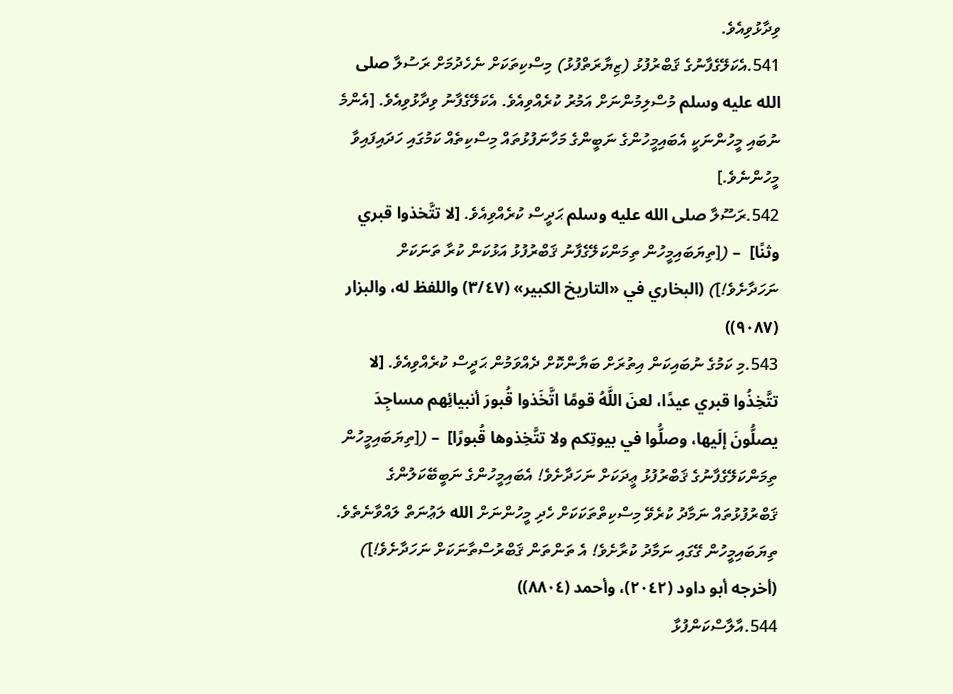ވިދާޅުވިއެވެ.
541.އެކަލޭގެފާނުގެ ޤަބްރުފުޅު (ޒިޔާރަތްފުޅު) މިސްކިތަކަށް ނެހެދުމަށް ރަސުލާ صلى الله عليه وسلم މުސްލިމުންނަށް އަމުރު ކުރެއްވިއެވެ. އެކަލޭގެފާނު ވިދާޅުވިއެވެ. [އެންމެ ނުބައި މީހުންނަކީ އެބައިމީހުންގެ ނަބީންގެ މަހާނަފުޅުތައް މިސްކިތެއް ކަމުގައި ހަދައިފައިވާ މީހުންނެވެ.]
542.ރަސޫލާ صلى الله عليه وسلم ޙަދީސް ކުރެއްވިއެވެ. [لا تتَّخذوا قبري وثنًا]  – ([ތިޔަބައިމީހުން ތިމަންކަލޭގެފާނު ޤަބްރުފުޅު އަޅުކަން ކުރާ ތަނަކަށް ނަހަދާށެވެ!]) (البخاري في «التاريخ الكبير» (٣/٤٧) واللفظ له، والبزار (٩٠٨٧))
543.މި ކަމުގެ ނުބައިކަން އިތުރަށް ބަޔާންކޮށް ދެއްވަމުން ޙަދީސް ކުރެއްވިއެވެ. [لا تتَّخِذُوا قبري عيدًا، لعنَ اللَّهُ قومًا اتَّخَذوا قُبورَ أنبيائِهم مساجِدَ يصلُّونَ إلَيها، وصلُّوا في بيوتِكم ولا تتَّخِذوها قُبورًا]  – ([ތިޔަބައިމީހުން ތިމަންކަލޭގެފާނުގެ ޤަބްރުފުޅު ޢީދަކަށް ނަހަދާށެވެ! އެބައިމީހުންގެ ނަބީބޭކަލުންގެ ޤަބްރުފުޅުތައް ނަމާދު ކުރެވޭ މިސްކިތްތަކަކަށް ހެދި މީހުންނަށް الله ލަޢުނަތް ލައްވާނެތެވެ. ތިޔަބައިމީހުން ގޭގައި ނަމާދު ކުރާށެވެ! އެ ތަންތަން ޤަބްރުސްތާނަކަށް ނަހަދާށެވެ!]) (أخرجه أبو داود (٢٠٤٢)، وأحمد (٨٨٠٤))
544.އާލާސްކަންފުޅާ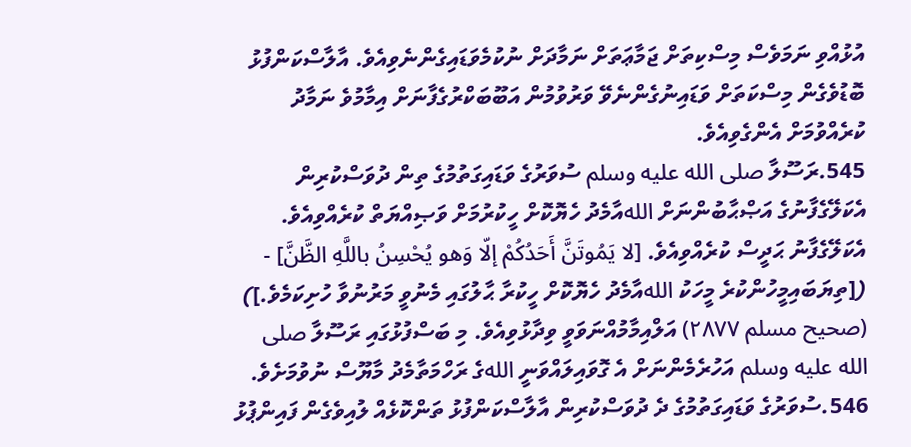އުޅުއްވި ނަމަވެސް މިސްކިތަށް ޖަމާޢަތަށް ނަމާދަށް ނުކުމެވަޑައިގެންނެވިއެވެ. އާލާސްކަންފުޅު ބޮޑުވެގެން މިސްކަތަށް ވަޑައިނުގެންނެވޭ ވަރުވުމުން އަބޫބަކްރުގެފާނަށް އިމާމުވެ ނަމާދު ކުރެއްވުމަށް އެންގެވިއެވެ.
545.ރަސޫލާ صلى الله عليه وسلم ސުވަރުގެ ވަޑައިގަތުމުގެ ތިން ދުވަސްކުރިން އެކަލޭގެފާނުގެ އަޞްޙާބުންނަށް اللهއާމެދު ހެޔޮކޮށް ހީކުރުމަށް ވަޞިއްޔަތް ކުރެއްވިއެވެ. އެކަލޭގެފާނު ޙަދީސް ކުރެއްވިއެވެ. [لا يَمُوتَنَّ أَحَدُكُمْ إلّا وَهو يُحْسِنُ باللَّهِ الظَّنَّ] - ([ތިޔަބައިމީހުންކުރެ މީހަކު اللهއާމެދު ހެޔޮކޮށް ހީކުރާ ޙާލުގައި މެނުވީ މަރުނުވާ ހުށިކަމެވެ.]) (صحيح مسلم ٢٨٧٧) އަލްއިމާމުއްނަވަވީ ވިދާޅުވިއެވެ. މި ބަސްފުޅުގައި ރަސޫލާ صلى الله عليه وسلم އަހުރެމެންނަށް އެ ގޮވައިލައްވަނީ اللهގެ ރަހްމަތާމެދު މާޔޫސް ނުވުމަށެވެ.
546.ސުވަރުގެ ވަޑައިގަތުމުގެ ދެ ދުވަސްކުރިން އާލާސްކަންފުޅު ތަންކޮޅެއް ލުއިވެގެން ފައިންޕުޅު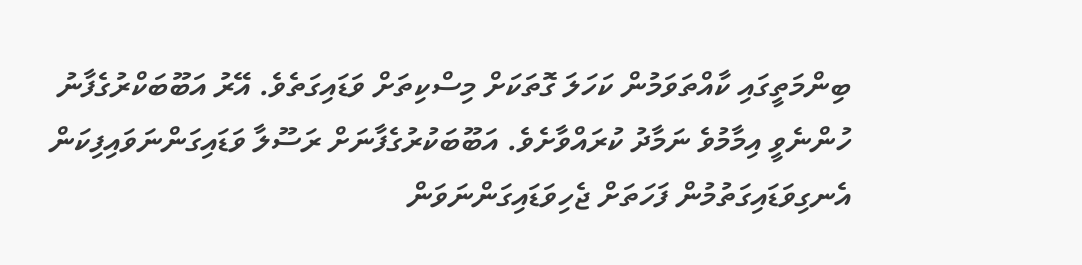ބިންމަތީގައި ކާއްތަވަމުން ކަހަލަ ގޮތަކަށް މިސްކިތަށް ވަޑައިގަތެވެ. އޭރު އަބޫބަކްރުގެފާނު ހުންނެވީ އިމާމުވެ ނަމާދު ކުރައްވާށެވެ. އަބޫބަކުރުގެފާނަށް ރަސޫލާ ވަޑައިގަންނަވައިފިކަން އެނގިވަޑައިގަތުމުން ފަހަތަށް ޖެހިވަޑައިގަންނަވަން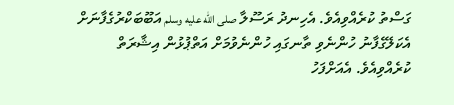ގަސްތު ކުރެއްވިއެވެ. އެހިނދު ރަސޫލާ صلى الله عليه وسلم އަބޫބަކްރުގެފާނަށް އެކަލޭގެފާނު ހުންނެވި ތާނގައި ހުންނެވުމަށް އަތްޕުޅުން އިޝާރަތް ކުރެއްވިއެވެ. އެއަށްފަހު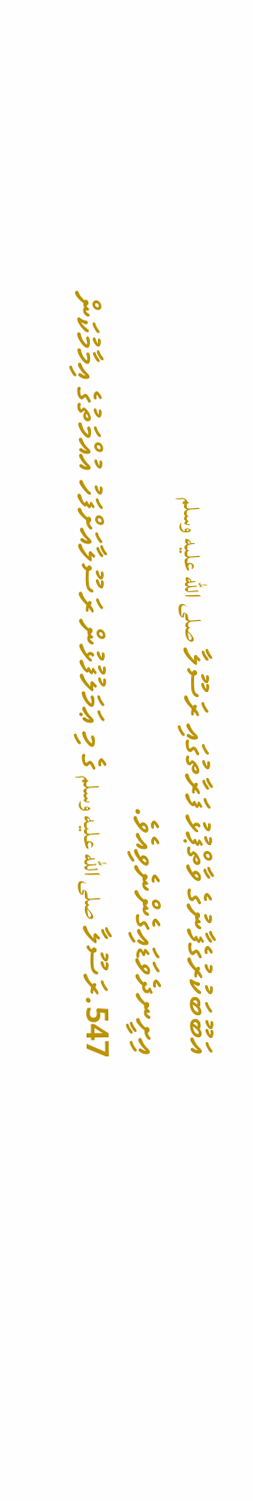އަބޫބަކުރުގެފާނުގެ ވާތްޕުޅު ފަރާތުގައި ރަސޫލާ صلى الله عليه وسلم އިށީނދެވަޑައިގެންނެވިއެވެ.
547.ރަސޫލާ صلى الله عليه وسلم ގެ މި ޢަމަލުފުޅުން ރަސޫލާއަށްފަހު އުއްމަތުގެ އިމާމުކަން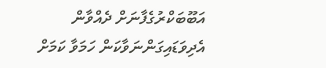އަބޫބަކްރުގެފާނަށް ދެއްވާން އެދިވަޑައިގަންނަވާކަން ހަމަވާ ކަމަށް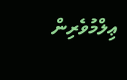ޢިލްމުވެރިން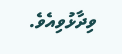ވިދާޅުވިއެވެ.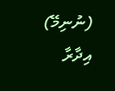(ނުނިމޭ)
އިދާރާ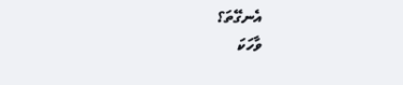އެނގޭތަ؟
ވާހަކަ